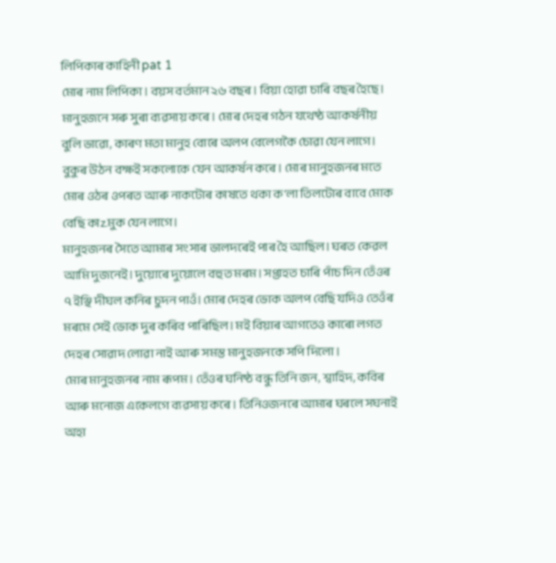লিপিকাৰ কাহিনী pat 1
মোৰ নাম লিপিকা। বয়স বৰ্তমান ২৬ বছৰ। বিয়া হোৱা চাৰি বছৰ হৈছে। মানুহজনে সৰু সুৰা ব্যৱসায় কৰে। মোৰ দেহৰ গঠন যথেষ্ঠ আকৰ্ষনীয় বুলি ভাৱো, কাৰণ মতা মানুহ বোৰে অলপ বেলেগকৈ চোৱা যেন লাগে। বুকুৰ উঠন বক্ষই সকলোকে যেন আকৰ্ষন কৰে। মোৰ মানুহজনৰ মতে মোৰ ওঠৰ ওপৰত আৰু নাকটোৰ কাষতে থকা ক'লা তিলটোৰ বাবে মোক বেছি কাz.মুক যেন লাগে।
মানুহজনৰ সৈতে আমাৰ সংসাৰ ভালদৰেই পাৰ হৈ আছিল। ঘৰত কেৱল আমি দুজনেই। দুয়োৰে দুয়োলে বহুত মৰম। সপ্তাহত চাৰি পাঁচ দিন তেঁওৰ ৭ ইঞ্ছি দীঘল কনিৰ চুদন পাওঁ। মোৰ দেহৰ ভোক অলপ বেছি যদিও তেওঁৰ মৰমে সেই ভোক দুৰ কৰিব পাৰিছিল। মই বিয়াৰ আগতেও কাৰো লগত দেহৰ সোৱাদ লোৱা নাই আৰু সমস্ত মানুহজনকে সপি দিলো।
মোৰ মানুহজনৰ নাম ৰূপম। তেঁওৰ ঘনিষ্ঠ বন্ধু তিনি জন, শ্বাহিদ, কবিৰ আৰু মনোজ একেলগে ব্যৱসায় কৰে। তিনিওজনৰে আমাৰ ঘৰলে সঘনাই অহা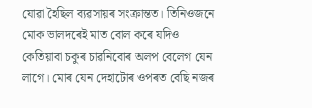যোৱা হৈছিল ব্যৱসায়ৰ সংক্ৰান্তত। তিনিওজনে মোক ভালদৰেই মাত বোল কৰে যদিও কেতিয়াবা চকুৰ চাৱনিবোৰ অলপ বেলেগ যেন লাগে। মোৰ যেন দেহাটোৰ ওপৰত বেছি নজৰ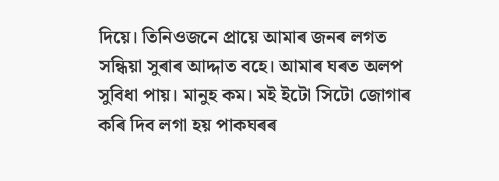দিয়ে। তিনিওজনে প্ৰায়ে আমাৰ জনৰ লগত সন্ধিয়া সুৰাৰ আদ্দাত বহে। আমাৰ ঘৰত অলপ সুবিধা পায়। মানুহ কম। মই ইটো সিটো জোগাৰ কৰি দিব লগা হয় পাকঘৰৰ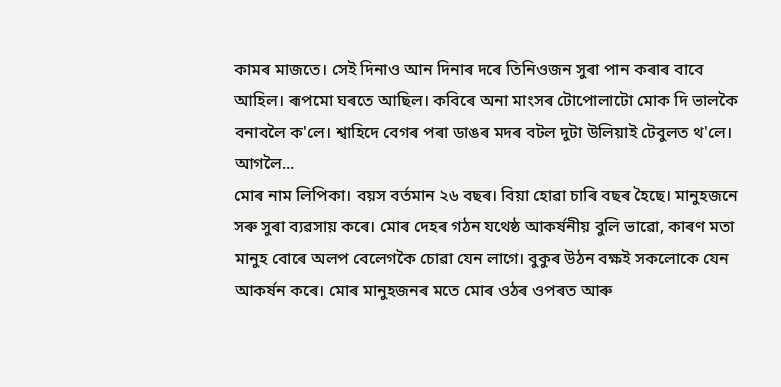কামৰ মাজতে। সেই দিনাও আন দিনাৰ দৰে তিনিওজন সুৰা পান কৰাৰ বাবে আহিল। ৰূপমো ঘৰতে আছিল। কবিৰে অনা মাংসৰ টোপোলাটো মোক দি ভালকৈ বনাবলৈ ক'লে। শ্বাহিদে বেগৰ পৰা ডাঙৰ মদৰ বটল দুটা উলিয়াই টেবুলত থ'লে।
আগলৈ...
মোৰ নাম লিপিকা। বয়স বৰ্তমান ২৬ বছৰ। বিয়া হোৱা চাৰি বছৰ হৈছে। মানুহজনে সৰু সুৰা ব্যৱসায় কৰে। মোৰ দেহৰ গঠন যথেষ্ঠ আকৰ্ষনীয় বুলি ভাৱো, কাৰণ মতা মানুহ বোৰে অলপ বেলেগকৈ চোৱা যেন লাগে। বুকুৰ উঠন বক্ষই সকলোকে যেন আকৰ্ষন কৰে। মোৰ মানুহজনৰ মতে মোৰ ওঠৰ ওপৰত আৰু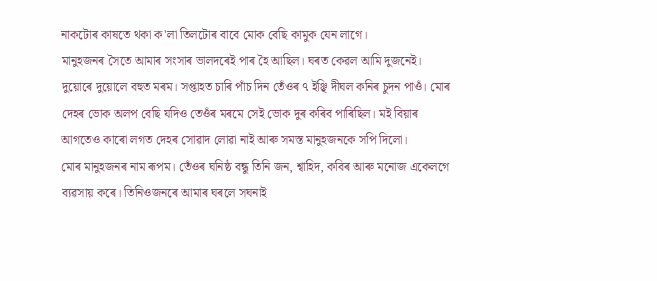নাকটোৰ কাষতে থকা ক'লা তিলটোৰ বাবে মোক বেছি কামুক যেন লাগে।
মানুহজনৰ সৈতে আমাৰ সংসাৰ ভালদৰেই পাৰ হৈ আছিল। ঘৰত কেৱল আমি দুজনেই। দুয়োৰে দুয়োলে বহুত মৰম। সপ্তাহত চাৰি পাঁচ দিন তেঁওৰ ৭ ইঞ্ছি দীঘল কনিৰ চুদন পাওঁ। মোৰ দেহৰ ভোক অলপ বেছি যদিও তেওঁৰ মৰমে সেই ভোক দুৰ কৰিব পাৰিছিল। মই বিয়াৰ আগতেও কাৰো লগত দেহৰ সোৱাদ লোৱা নাই আৰু সমস্ত মানুহজনকে সপি দিলো।
মোৰ মানুহজনৰ নাম ৰূপম। তেঁওৰ ঘনিষ্ঠ বন্ধু তিনি জন, শ্বাহিদ, কবিৰ আৰু মনোজ একেলগে ব্যৱসায় কৰে। তিনিওজনৰে আমাৰ ঘৰলে সঘনাই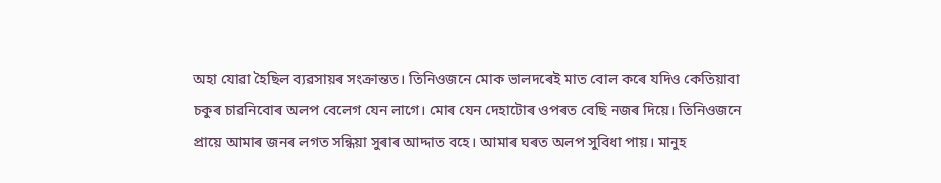অহা যোৱা হৈছিল ব্যৱসায়ৰ সংক্ৰান্তত। তিনিওজনে মোক ভালদৰেই মাত বোল কৰে যদিও কেতিয়াবা চকুৰ চাৱনিবোৰ অলপ বেলেগ যেন লাগে। মোৰ যেন দেহাটোৰ ওপৰত বেছি নজৰ দিয়ে। তিনিওজনে প্ৰায়ে আমাৰ জনৰ লগত সন্ধিয়া সুৰাৰ আদ্দাত বহে। আমাৰ ঘৰত অলপ সুবিধা পায়। মানুহ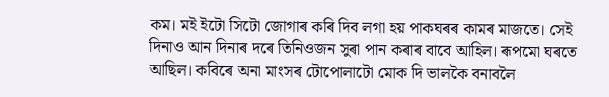কম। মই ইটো সিটো জোগাৰ কৰি দিব লগা হয় পাকঘৰৰ কামৰ মাজতে। সেই দিনাও আন দিনাৰ দৰে তিনিওজন সুৰা পান কৰাৰ বাবে আহিল। ৰূপমো ঘৰতে আছিল। কবিৰে অনা মাংসৰ টোপোলাটো মোক দি ভালকৈ বনাবলৈ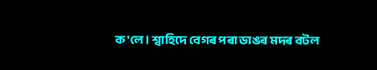ক'লে। শ্বাহিদে বেগৰ পৰা ডাঙৰ মদৰ বটল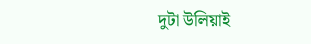দুটা উলিয়াই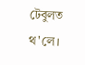টেবুলত থ'লে।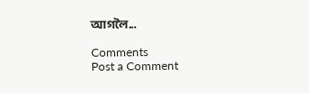আগলৈ...

Comments
Post a Comment